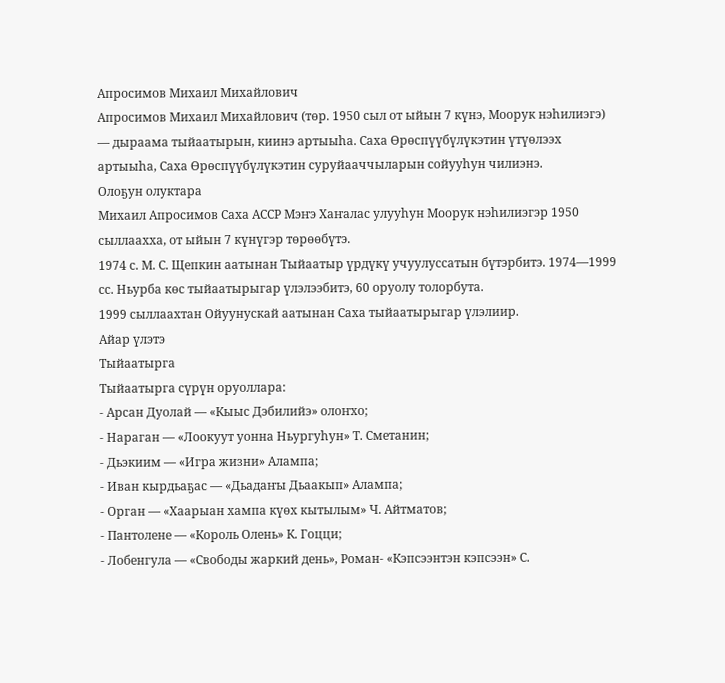Апросимов Михаил Михайлович
Апросимов Михаил Михайлович (төр. 1950 сыл от ыйын 7 күнэ, Моорук нэһилиэгэ) — дыраама тыйаатырын, киинэ артыыһа. Саха Өрөспүүбүлүкэтин үтүөлээх артыыһа, Саха Өрөспүүбүлүкэтин суруйааччыларын сойууһун чилиэнэ.
Олоҕун олуктара
Михаил Апросимов Саха АССР Мэҥэ Хаҥалас улууһун Моорук нэһилиэгэр 1950 сыллаахха, от ыйын 7 күнүгэр төрөөбүтэ.
1974 с. М. С. Щепкин аатынан Тыйаатыр үрдүкү учуулуссатын бүтэрбитэ. 1974—1999 сс. Ньурба көс тыйаатырыгар үлэлээбитэ, 60 оруолу толорбута.
1999 сыллаахтан Ойуунускай аатынан Саха тыйаатырыгар үлэлиир.
Айар үлэтэ
Тыйаатырга
Тыйаатырга сүрүн оруоллара:
- Арсан Дуолай — «Кыыс Дэбилийэ» олоҥхо;
- Нараган — «Лоокуут уонна Ньургуһун» Т. Сметанин;
- Дьэкиим — «Игра жизни» Алампа;
- Иван кырдьаҕас — «Дьадаҥы Дьаакып» Алампа;
- Орган — «Хаарыан хампа күөх кытылым» Ч. Айтматов;
- Пантолене — «Король Олень» К. Гоцци;
- Лобенгула — «Свободы жаркий день», Роман- «Кэпсээнтэн кэпсээн» С.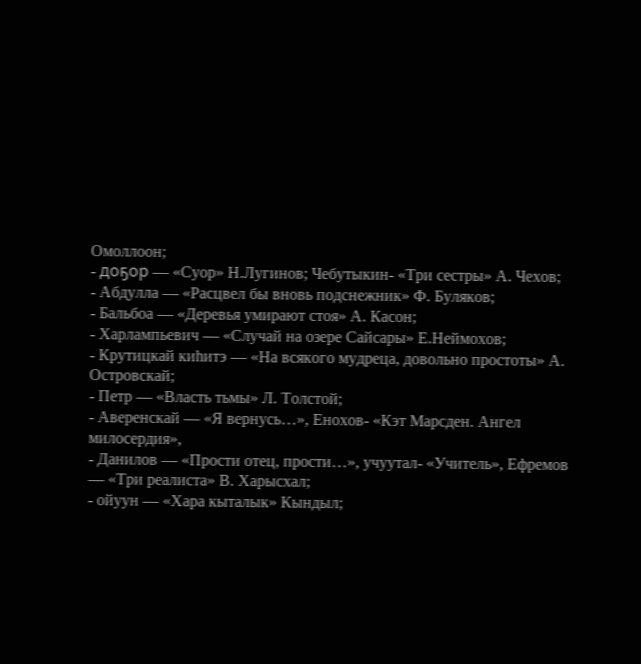Омоллоон;
- доҕор — «Суор» Н.Лугинов; Чебутыкин- «Три сестры» А. Чехов;
- Абдулла — «Расцвел бы вновь подснежник» Ф. Буляков;
- Бальбоа — «Деревья умирают стоя» А. Касон;
- Харлампьевич — «Случай на озере Сайсары» Е.Неймохов;
- Крутицкай киһитэ — «На всякого мудреца, довольно простоты» А. Островскай;
- Петр — «Власть тьмы» Л. Толстой;
- Аверенскай — «Я вернусь…», Енохов- «Кэт Марсден. Ангел милосердия»,
- Данилов — «Прости отец, прости…», учуутал- «Учитель», Ефремов — «Три реалиста» В. Харысхал;
- ойуун — «Хара кыталык» Кындыл;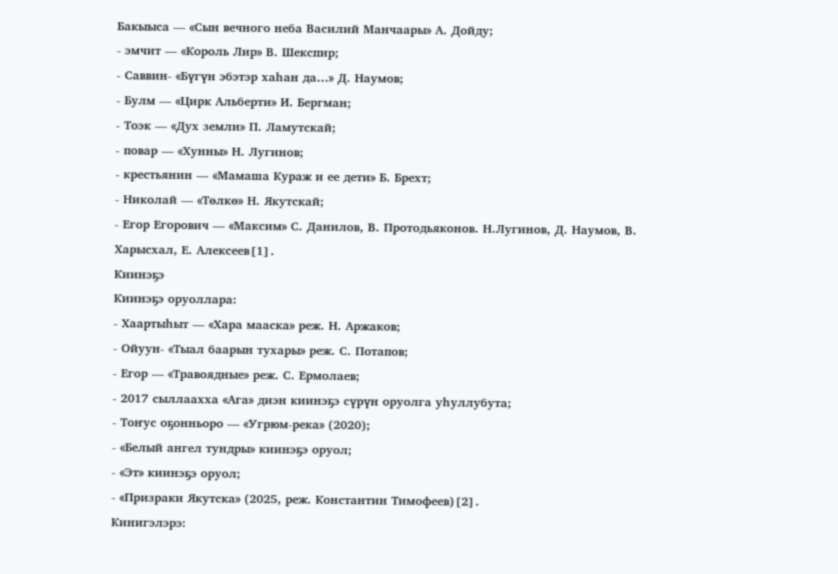Бакыыса — «Сын вечного неба Василий Манчаары» А. Дойду;
- эмчит — «Король Лир» В. Шекспир;
- Саввин- «Бүгүн эбэтэр хаһан да…» Д. Наумов;
- Булм — «Цирк Альберти» И. Бергман;
- Тоэк — «Дух земли» П. Ламутскай;
- повар — «Хунны» Н. Лугинов;
- крестьянин — «Мамаша Кураж и ее дети» Б. Брехт;
- Николай — «Төлкө» Н. Якутскай;
- Егор Егорович — «Максим» С. Данилов, В. Протодьяконов. Н.Лугинов, Д. Наумов, В. Харысхал, Е. Алексеев[1].
Киинэҕэ
Киинэҕэ оруоллара:
- Хаартыһыт — «Хара мааска» реж. Н. Аржаков;
- Ойуун- «Тыал баарын тухары» реж. С. Потапов;
- Егор — «Травоядные» реж. С. Ермолаев;
- 2017 сыллаахха «Ага» диэн киинэҕэ сүрүн оруолга уһуллубута;
- Тоҥус оҕонньоро — «Угрюм-река» (2020);
- «Белый ангел тундры» киинэҕэ оруол;
- «Эт» киинэҕэ оруол;
- «Призраки Якутска» (2025, реж. Константин Тимофеев)[2].
Кинигэлэрэ: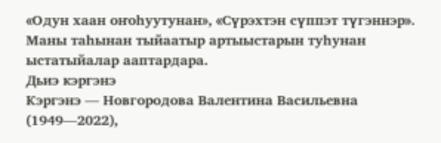«Одун хаан оҥоһуутунан», «Сүрэхтэн сүппэт түгэннэр». Маны таһынан тыйаатыр артыыстарын туһунан ыстатыйалар ааптардара.
Дьиэ кэргэнэ
Кэргэнэ — Новгородова Валентина Васильевна (1949—2022),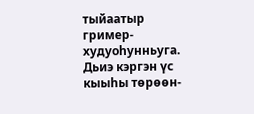тыйаатыр гример-худуоһунньуга. Дьиэ кэргэн үс кыыһы төрөөн-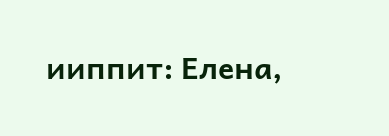ииппит: Елена,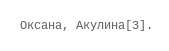Оксана, Акулина[3].